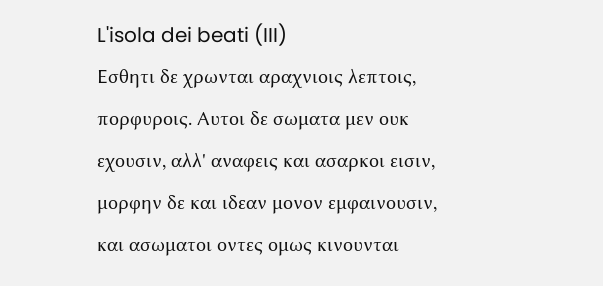L'isola dei beati (III)
Εσθητι δε χρωνται αραχνιοις λεπτοις, πορφυροις. Αυτοι δε σωματα μεν ουκ εχουσιν, αλλ' αναφεις και ασαρκοι εισιν, μορφην δε και ιδεαν μονον εμφαινουσιν, και ασωματοι οντες ομως κινουνται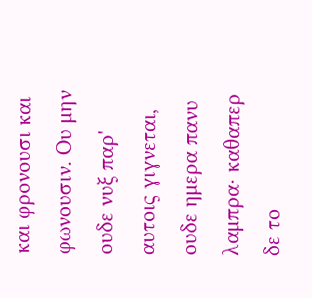και φρονουσι και φωνουσιν. Ου μην ουδε νυξ παρ' αυτοις γιγνεται, ουδε ημερα πανυ λαμπρα· καθαπερ δε το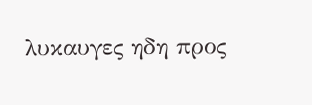λυκαυγες ηδη προς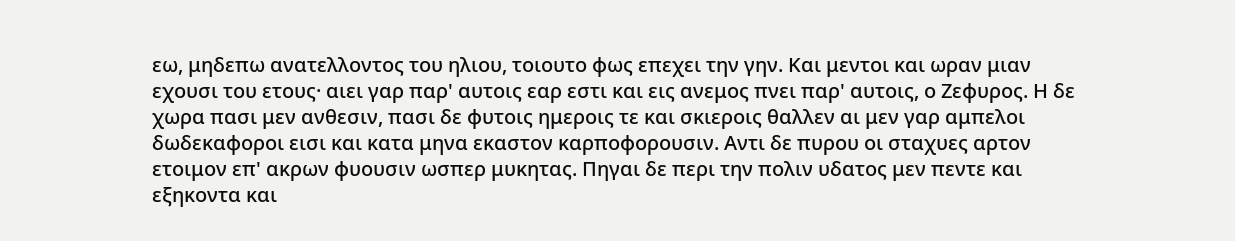εω, μηδεπω ανατελλοντος του ηλιου, τοιουτο φως επεχει την γην. Και μεντοι και ωραν μιαν εχουσι του ετους· αιει γαρ παρ' αυτοις εαρ εστι και εις ανεμος πνει παρ' αυτοις, ο Ζεφυρος. Η δε χωρα πασι μεν ανθεσιν, πασι δε φυτοις ημεροις τε και σκιεροις θαλλεν αι μεν γαρ αμπελοι δωδεκαφοροι εισι και κατα μηνα εκαστον καρποφορουσιν. Αντι δε πυρου οι σταχυες αρτον ετοιμον επ' ακρων φυουσιν ωσπερ μυκητας. Πηγαι δε περι την πολιν υδατος μεν πεντε και εξηκοντα και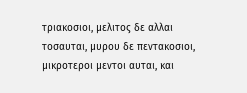τριακοσιοι, μελιτος δε αλλαι τοσαυται, μυρου δε πεντακοσιοι, μικροτεροι μεντοι αυται, και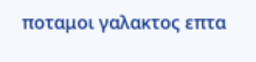ποταμοι γαλακτος επτα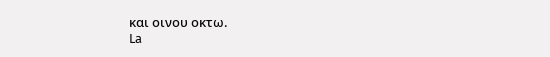και οινου οκτω.
La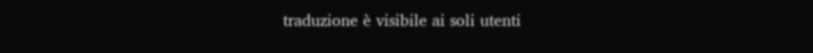traduzione è visibile ai soli utenti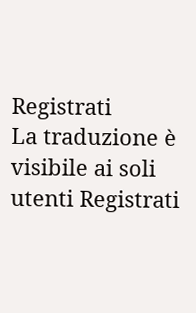Registrati
La traduzione è visibile ai soli utenti Registrati